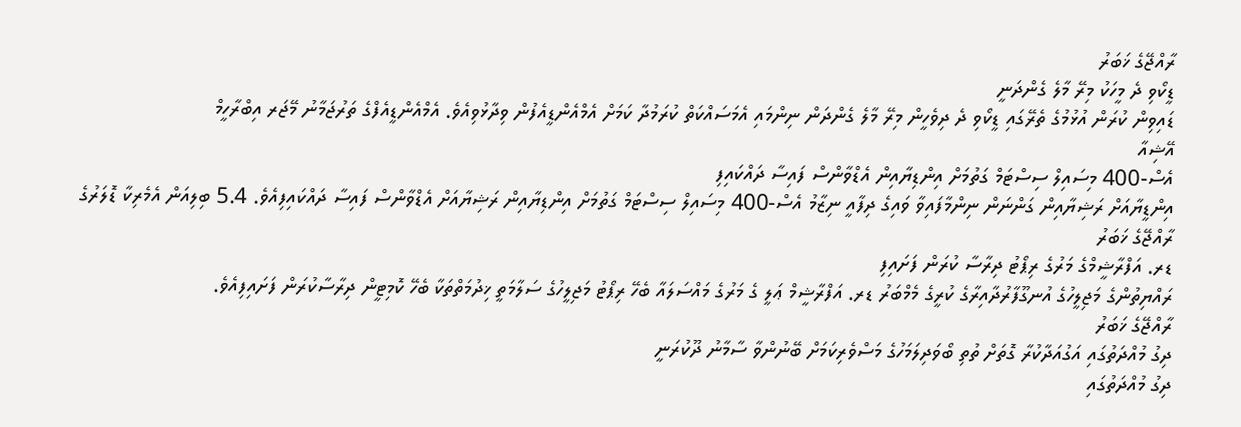ރާއްޖޭގެ ޚަބަރު
ޑީކޯވި ދެ މީހަކު މިރޭ މާލެ ގެންދަނީ
ޑައިވިން ކުރަން އުޅުމުގެ ތެރޭގައި ޑީކޯވި ދެ ދިވެހީން މިރޭ މާލެ ގެންދަން ނިންމައި އެމަސައްކަތް ކުރަމުދާ ކަމަށް އެމްއެންޑީއެފުން ވިދާޅުވިއެވެ. އެމްއެންޑީއެފްގެ ތަރުޖަމާނު މޭޖަރ އިބްރާހީމް
އޭޝިއާ
އެސް-400 މިސައިލް ސިސްޓަމް ގަތުމަށް އިންޑިޔާއިން އެޑްވާންސް ފައިސާ ދައްކައިފި
އިންޑީޔާއަށް ރަޝިޔާއިން ގަންނަން ނިންމާފައިވާ ވައިގެ ދިފާއީ ނިޒާމު އެސް-400 މިސައިލް ސިސްޓަމް ގަތުމަށް އިންޑިޔާއިން ރަޝިޔާއަށް އެޑްވާންސް ފައިސާ ދައްކައިފިއެވެ. 5.4 ބިލިއަން އެމެރިކާ ޑޮލަރުގެ
ރާއްޖޭގެ ޚަބަރު
ޑރ. އަފްރާޝީމްގެ މަރުގެ ރިޕޯޓު ދިރާސާ ކުރަން ފަށައިފި
ރައްޔިތުންގެ މަޖިލީހުގެ އުނގޫފާރުދާއިރާގެ ކުރީގެ މެމްބަރު ޑރ. އަފްރާޝީމް ޢަލީ ގެ މަރުގެ މައްސަލައާ ބެހޭ ރިޕޯޓު މަޖިލީހުގެ ސަލާމަތީ ޚިދުމަތްތަކާ ބެހޭ ކޮމިޓީން ދިރާސާކުރަން ފަށައިފިއެވެ.
ރާއްޖޭގެ ޚަބަރު
ދިގު މުއްދަތުގައި އަގުއަދާކުރާ ގޮތަށް ތުތި ބޯވަދިލަމަހުގެ މަސްވެރިކަމަށް ބޭނުންވާ ސާމާނު ދޫކުރަނީ
ދިގު މުއްދަތުގައި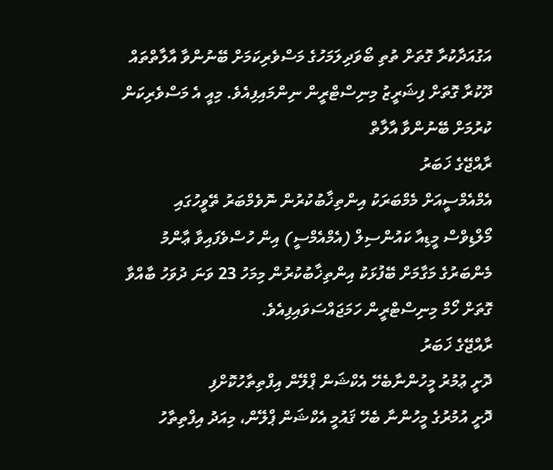އަގުއަދާކުރާ ގޮތަށް ތުތި ބޯވަދިލަމަހުގެ މަސްވެރިކަމަށް ބޭނުންވާ އާލާތްތައް ދޫކުރާ ގޮތަށް ފިޝަރީޒު މިނިސްޓްރީން ނިންމައިފިއެވެ. މިއީ އެ މަސްވެރިކަން ކުރުމަށް ބޭނުންވާ އާލާތް
ރާއްޖޭގެ ޚަބަރު
އެމްއެމްސީއަށް މެމްބަރަކު އިންތިޚާބުކުރުން ނޮވެމްބަރު ތޭވީހުގައި
މޯލްޑިވްސް މީޑިއާ ކައުންސިލް (އެމްއެމްސީ) އިން ހުސްވެފައިވާ ޢާންމު މެންބަރުގެ މަގާމަށް ބޭފުޅަކު އިންތިޚާބުކުރުން މިމަހު 23 ވަނަ ދުވަހު ބާއްވާ ގޮތަށް ހޯމް މިނިސްޓްރީން ހަމަޖައްސަވައިފިއެވެ.
ރާއްޖޭގެ ޚަބަރު
ދޮށީ ޢުމުރު މީހުންނާބެހޭ އެކްޝަން ޕްލޭން އިފްތިތާހުކޮށްފި
ދޮށީ އުމުރުގެ މީހުންނާ ބެހޭ ޤައުމީ އެކްޝަން ޕްލޭން، މިއަދު އިފްތިތާހު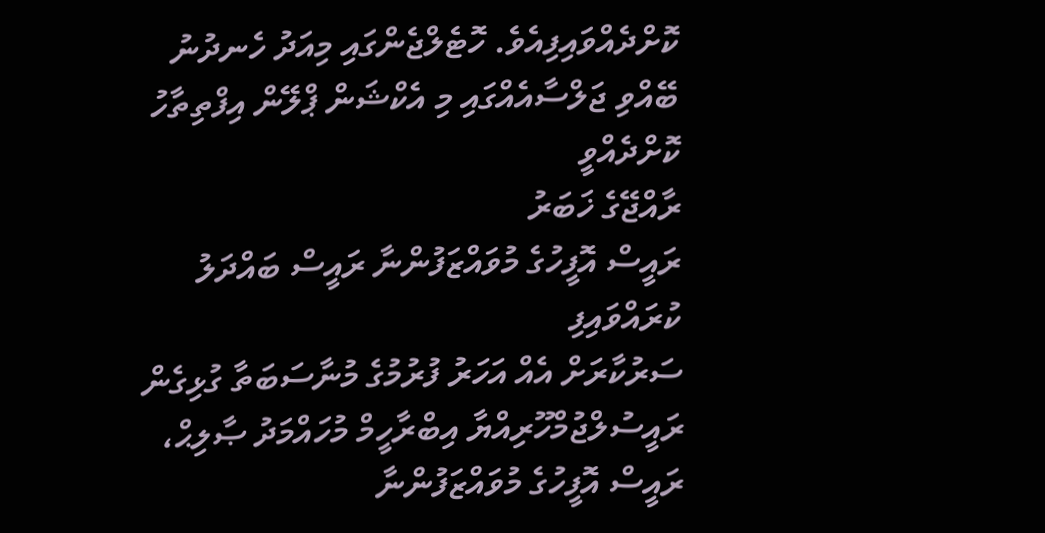ކޮށްދެއްވައިފިއެވެ. ހޮޓެލްޖެންގައި މިއަދު ހެނދުނު ބޭއްވި ޖަލްސާއެއްގައި މި އެކްޝަން ޕްލޭން އިފްތިތާހު ކޮށްދެއްވީ
ރާއްޖޭގެ ޚަބަރު
ރައީސް އޮފީހުގެ މުވައްޒަފުންނާ ރައީސް ބައްދަލު ކުރައްވައިފި
ސަރުކާރަށް އެއް އަހަރު ފުރުމުގެ މުނާސަބަތާ ގުޅިގެން ރައީސުލްޖުމްހޫރިއްޔާ އިބްރާހީމް މުހައްމަދު ޞާލިޙް، ރައީސް އޮފީހުގެ މުވައްޒަފުންނާ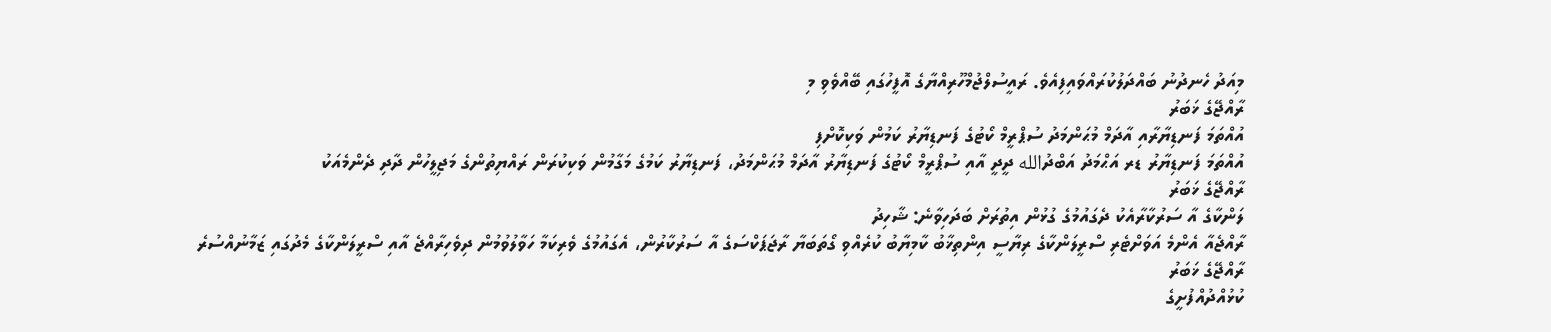މިއަދު ހެނދުނު ބައްދަލުކުރައްވައިފިއެވެ. ރައީސުލްޖުމްހޫރިއްޔާގެ އޮފީހުގައި ބޭއްވެވި މި
ރާއްޖޭގެ ޚަބަރު
އުއްތަމަ ފަނޑިޔާރާއި އާދަމް މުޙަންމަދު ސުޕްރީމް ކޯޓުގެ ފަނޑިޔާރު ކަމުން ވަކިކޮށްފި
އުއްތަމަ ފަނޑިޔާރު ޑރ އަޙްމަދު އަބްދުالله ދީދީ އާއި ސުޕްރީމް ކޯޓުގެ ފަނޑިޔާރު އާދަމް މުޙަންމަދު، ފަނޑިޔާރު ކަމުގެ މަގާމުން ވަކިކުރަން ރައްޔިތުންގެ މަޖިލީހުން ދާދި ދެންމެއަކު
ރާއްޖޭގެ ޚަބަރު
ލަންކާގެ އާ ސަރުކާރާއެކު ދެގައުމުގެ ގުޅުން އިތުރަށް ބަދަހިވާނެ: ޝާހިދު
ރާއްޖެއާ އެންމެ އަވަށްޓެރި ސްރީލަންކާގެ ރިޔާސީ އިންތިޚާބު ކާމިޔާބު ކުރެއްވި ގޯތަބަޔާ ރާޖަޕަކްސަގެ އާ ސަރުކާރުން، އެގައުމުގެ ވެރިކަމާ ހަވާލުވުމުން ދިވެހިރާއްޖެ އާއި ސްރީލަންކާގެ މެދުގައި ޒަމާނުއްސުރެ
ރާއްޖޭގެ ޚަބަރު
ކުޅުއްދުއްފުށީގެ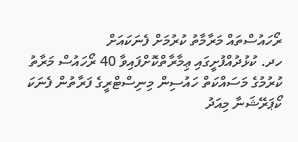ރޯހައުސްތައް މަރާމާތު ކުރުމަށް ފެނަކައަށް
ހދ. ކުޅުދުއްފުށީގައި ޢިމާރާތްކޮށްފައިވާ 40 ރޯހައުސް މަރާތު ކުރުމުގެ މަސައްކަތް ހައުސިން މިނިސްޓްރީގެ ފަރާތުން ފެނަކަ ކޯޕަރޭޝަނާ މިއަދު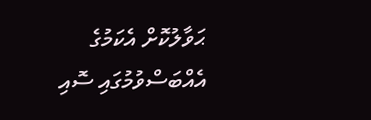ޙަވާލުކޮށް އެކަމުގެ އެއްބަސްވުމުގައި ސޮއި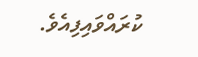ކުރައްވައިފިއެވެ.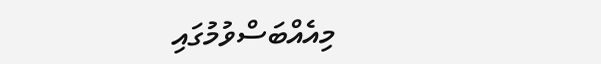މިއެއްބަސްވުމުގައި